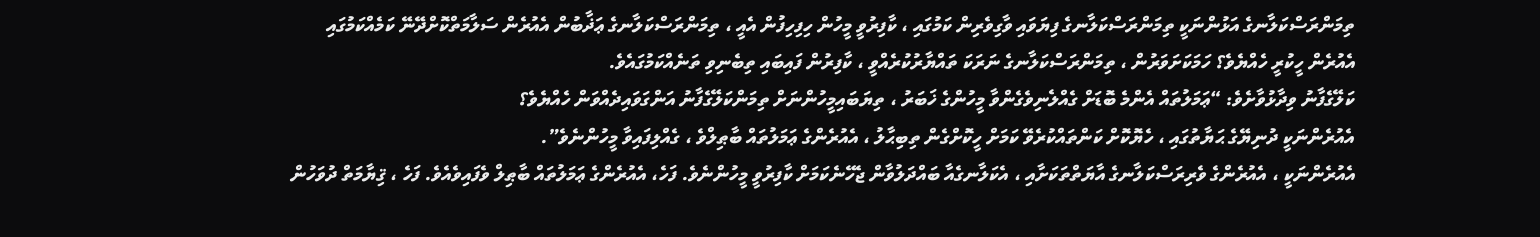ތިމަންރަސްކަލާނގެ އަޅުންނަކީ ތިމަންރަސްކަލާނގެ ފިޔަވައި ވާގިވެރިން ކަމުގައި ، ކާފިރުވީ މީހުން ހިފިހިފުން އެއީ ، ތިމަންރަސްކަލާނގެ ޢަޛާބުން އެއުރެން ސަލާމަތްކޮށްދޭނޭ ކަމެއްކަމުގައި އެއުރެން ހީކުރީ ހެއްޔެވެ؟ ހަމަކަށަވަރުން ، ތިމަންރަސްކަލާނގެ ނަރަކަ ތައްޔާރުކުރެއްވީ ، ކާފިރުން ފައިބައި ތިބެނިވި ތަނެއްކަމުގައެވެ.
ކަލޭގެފާނު ވިދާޅުވާށެވެ: “ޢަމަލުތައް އެންމެ ބޮޑަށް ގެއްލެނިވެގެންވާ މީހުންގެ ޚަބަރު ، ތިޔަބައިމީހުންނަށް ތިމަންކަލޭގެފާނު އަންގަވައިދެއްވަން ހެއްޔެވެ؟
އެއުރެންނަކީ ދުނިޔޭގެ ޙަޔާތުގައި ، ހެޔޮކޮށް ކަންތައްކުރެވޭ ކަމަށް ހީކޮށްގެން ތިބިޙާލު ، އެއުރެންގެ ޢަމަލުތައް ބާޠިލްވެ ، ގެއްލިފައިވާ މީހުންނެވެ”.
އެއުރެންނަކީ ، އެއުރެންގެ ވެރިރަސްކަލާނގެ އާޔަތްތަކަށާއި ، އެކަލާނގެއާ ބައްދަލުވާން ޖެހޭނެކަމަށް ކާފިރުވީ މީހުންނެވެ. ފަހެ، އެއުރެންގެ ޢަމަލުތައް ބާޠިލް ވެފައިވެއެވެ. ފަހެ ، ޤިޔާމަތް ދުވަހުން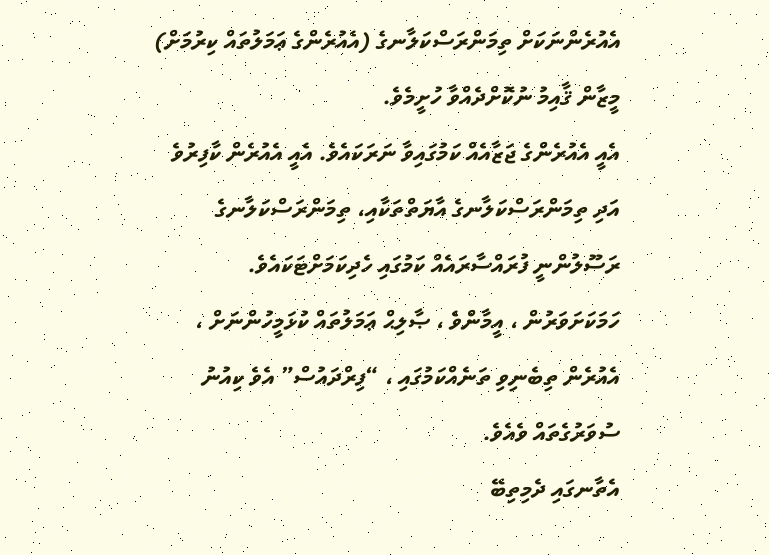އެއުރެންނަކަށް ތިމަންރަސްކަލާނގެ (އެއުރެންގެ ޢަމަލުތައް ކިރުމަށް) މީޒާން ޤާއިމު ނުކޮށްދެއްވާ ހުށީމެވެ.
އެއީ އެއުރެންގެ ޖަޒާއެއް ކަމުގައިވާ ނަރަކައެވެ. އެއީ އެއުރެން ކާފިރުވެ އަދި ތިމަންރަސްކަލާނގެ އާޔަތްތަކާއި، ތިމަންރަސްކަލާނގެ ރަސޫލުންނީ ފުރައްސާރައެއް ކަމުގައި ހެދިކަމަށްޓަކައެވެ.
ހަމަކަށަވަރުން ، އީމާންވެ ، ޞާލިޙް ޢަމަލުތައް ކުޅަމީހުންނަށް ، އެއުރެން ތިބެނިވި ތަނެއްކަމުގައި ، “ފިރްދައުސް” އެވެ ކިއުނު ސުވަރުގެތައް ވެއެވެ.
އެތާނގައި ދެމިތިބޭ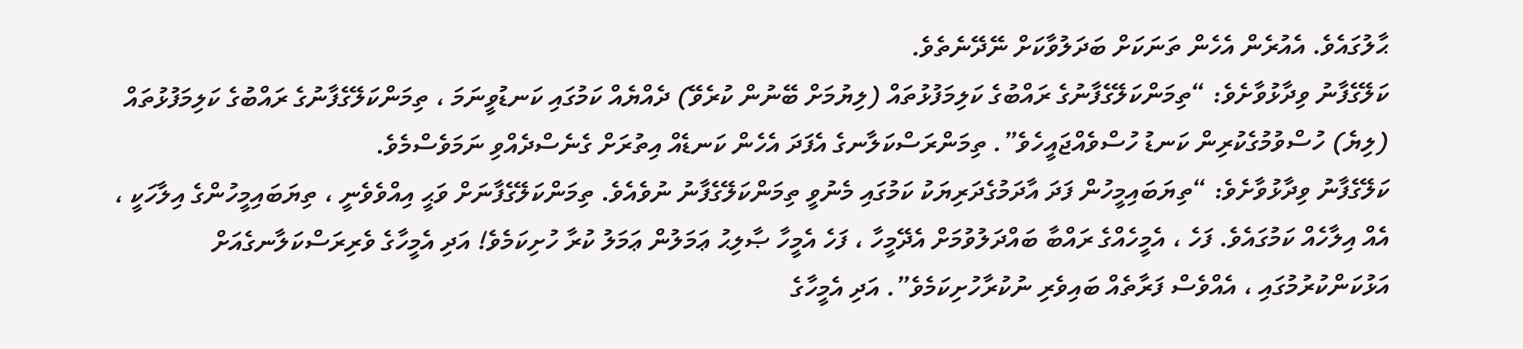ޙާލުގައެވެ. އެއުރެން އެހެން ތަނަކަށް ބަދަލުވާކަށް ނޭދޭނެތެވެ.
ކަލޭގެފާނު ވިދާޅުވާށެވެ: “ތިމަންކަލޭގެފާނުގެ ރައްބުގެ ކަލިމަފުޅުތައް (ލިޔުމަށް ބޭނުން ކުރެވޭ) ދެއްޔެއް ކަމުގައި ކަނޑުވީނަމަ ، ތިމަންކަލޭގެފާނުގެ ރައްބުގެ ކަލިމަފުޅުތައް (ލިޔެ) ހުސްވުމުގެކުރިން ކަނޑު ހުސްވެއްޖައީހެވެ”. ތިމަންރަސްކަލާނގެ އެފަދަ އެހެން ކަނޑެއް އިތުރަށް ގެނެސްދެއްވި ނަމަވެސްމެވެ.
ކަލޭގެފާނު ވިދާޅުވާށެވެ: “ތިޔަބައިމީހުން ފަދަ އާދަމުގެދަރިޔަކު ކަމުގައި މެނުވީ ތިމަންކަލޭގެފާނު ނުވެއެވެ. ތިމަންކަލޭގެފާނަށް ވަޙީ އިއްވެވެނީ ، ތިޔަބައިމީހުންގެ އިލާހަކީ ، އެއް އިލާހެއް ކަމުގައެވެ. ފަހެ ، އެމީހެއްގެ ރައްބާ ބައްދަލުވުމަށް އެދޭމީހާ ، ފަހެ އެމީހާ ޞާލިޙު ޢަމަލުން ޢަމަލު ކުރާ ހުށިކަމެވެ! އަދި އެމީހާގެ ވެރިރަސްކަލާނގެއަށް އަޅުކަންކުރުމުގައި ، އެއްވެސް ފަރާތެއް ބައިވެރި ނުކުރާހުށިކަމެވެ”. އަދި އެމީހާގެ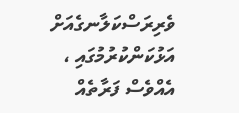ވެރިރަސްކަލާނގެއަށް އަޅުކަންކުރުމުގައި ، އެއްވެސް ފަރާތެއް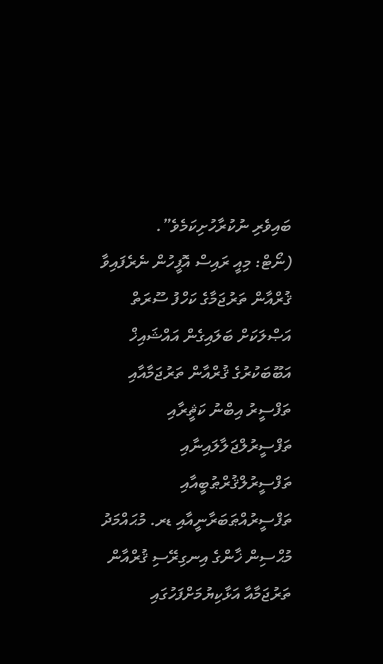ބައިވެރި ނުކުރާހުށިކަމެވެ”.
(ނޯޓް: މިއީ ރައިސް އޮފީހުން ނެރެފައިވާ ޤުރްއާން ތަރުޖަމާގެ ކަހްފު ސޫރަތް އަޞްލަކަށް ބަލައިގެން އައްޝައިޚް އަބޫބަކުރުގެ ޤުރްއާން ތަރުޖަމާއާއި ތަފްސީރު އިބްނު ކަޘީރާއި ތަފްސީރުލްޖަލާލައިނާއި ތަފްސީރުލްޤުރްޠުބީއާއި ތަފްސީރުއްޠަބަރާނީއާއި ޑރ. މުޙައްމަދު މުޙްސިން ޚާންގެ އިނގިރޭސި ޤުރްއާން ތަރުޖަމާއާ އަޅާކިޔުމަށްފަހުގައި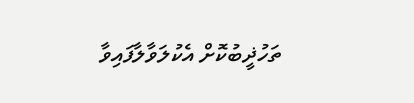ތަހުޛީބުކޮށް އެކުލަވާލާފައިވާ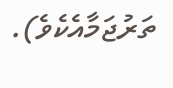ތަރުޖަމާއެކެވެ).